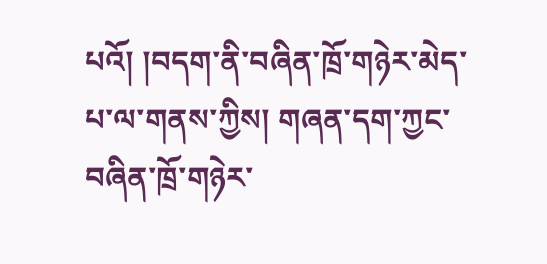པའོ། །བདག་ནི་བཞིན་ཁྲོ་གཉེར་མེད་པ་ལ་གནས་ཀྱིས། གཞན་དག་ཀྱང་བཞིན་ཁྲོ་གཉེར་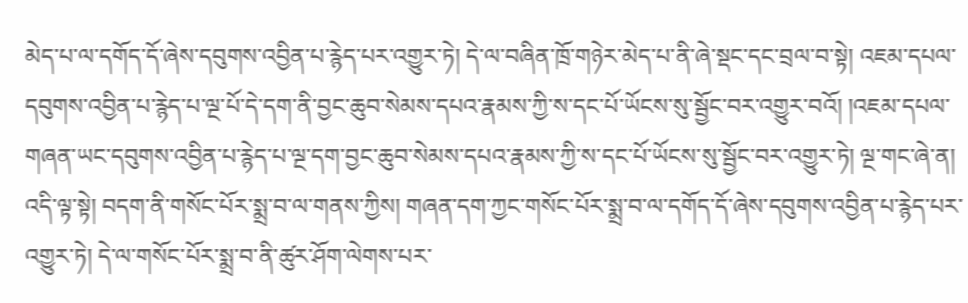མེད་པ་ལ་དགོད་དོ་ཞེས་དབུགས་འབྱིན་པ་རྙེད་པར་འགྱུར་ཏེ། དེ་ལ་བཞིན་ཁྲོ་གཉེར་མེད་པ་ནི་ཞེ་སྡང་དང་བྲལ་བ་སྟེ། འཇམ་དཔལ་དབུགས་འབྱིན་པ་རྙེད་པ་ལྔ་པོ་དེ་དག་ནི་བྱང་ཆུབ་སེམས་དཔའ་རྣམས་ཀྱི་ས་དང་པོ་ཡོངས་སུ་སྦྱོང་བར་འགྱུར་བའོ། །འཇམ་དཔལ་གཞན་ཡང་དབུགས་འབྱིན་པ་རྙེད་པ་ལྔ་དག་བྱང་ཆུབ་སེམས་དཔའ་རྣམས་ཀྱི་ས་དང་པོ་ཡོངས་སུ་སྦྱོང་བར་འགྱུར་ཏེ། ལྔ་གང་ཞེ་ན། འདི་ལྟ་སྟེ། བདག་ནི་གསོང་པོར་སྨྲ་བ་ལ་གནས་ཀྱིས། གཞན་དག་ཀྱང་གསོང་པོར་སྨྲ་བ་ལ་དགོད་དོ་ཞེས་དབུགས་འབྱིན་པ་རྙེད་པར་འགྱུར་ཏེ། དེ་ལ་གསོང་པོར་སྨྲ་བ་ནི་ཚུར་ཤོག་ལེགས་པར་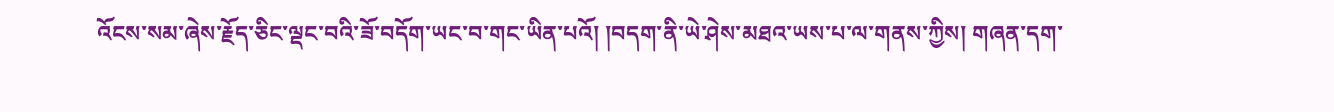འོངས་སམ་ཞེས་རྗོད་ཅིང་ལྡང་བའི་ཟོ་བདོག་ཡང་བ་གང་ཡིན་པའོ། །བདག་ནི་ཡེ་ཤེས་མཐའ་ཡས་པ་ལ་གནས་ཀྱིས། གཞན་དག་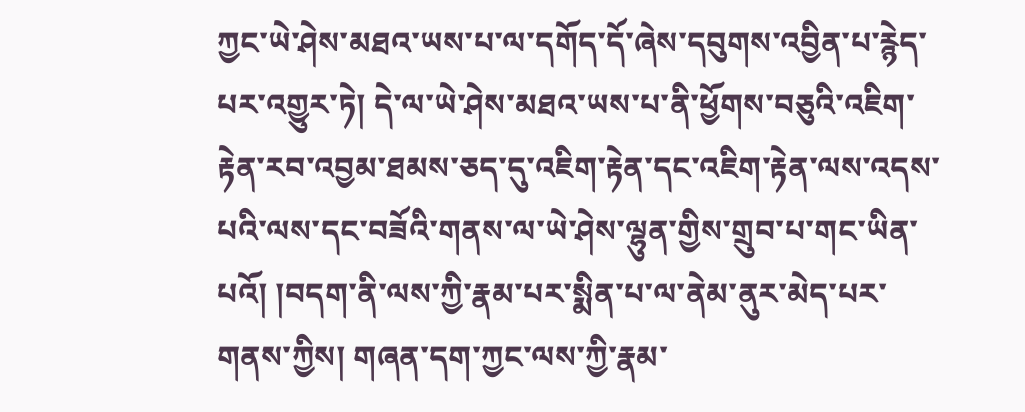ཀྱང་ཡེ་ཤེས་མཐའ་ཡས་པ་ལ་དགོད་དོ་ཞེས་དབུགས་འབྱིན་པ་རྙེད་པར་འགྱུར་ཏེ། དེ་ལ་ཡེ་ཤེས་མཐའ་ཡས་པ་ནི་ཕྱོགས་བཅུའི་འཇིག་རྟེན་རབ་འབྱམ་ཐམས་ཅད་དུ་འཇིག་རྟེན་དང་འཇིག་རྟེན་ལས་འདས་པའི་ལས་དང་བཟོའི་གནས་ལ་ཡེ་ཤེས་ལྷུན་གྱིས་གྲུབ་པ་གང་ཡིན་པའོ། །བདག་ནི་ལས་ཀྱི་རྣམ་པར་སྨིན་པ་ལ་ནེམ་ནུར་མེད་པར་གནས་ཀྱིས། གཞན་དག་ཀྱང་ལས་ཀྱི་རྣམ་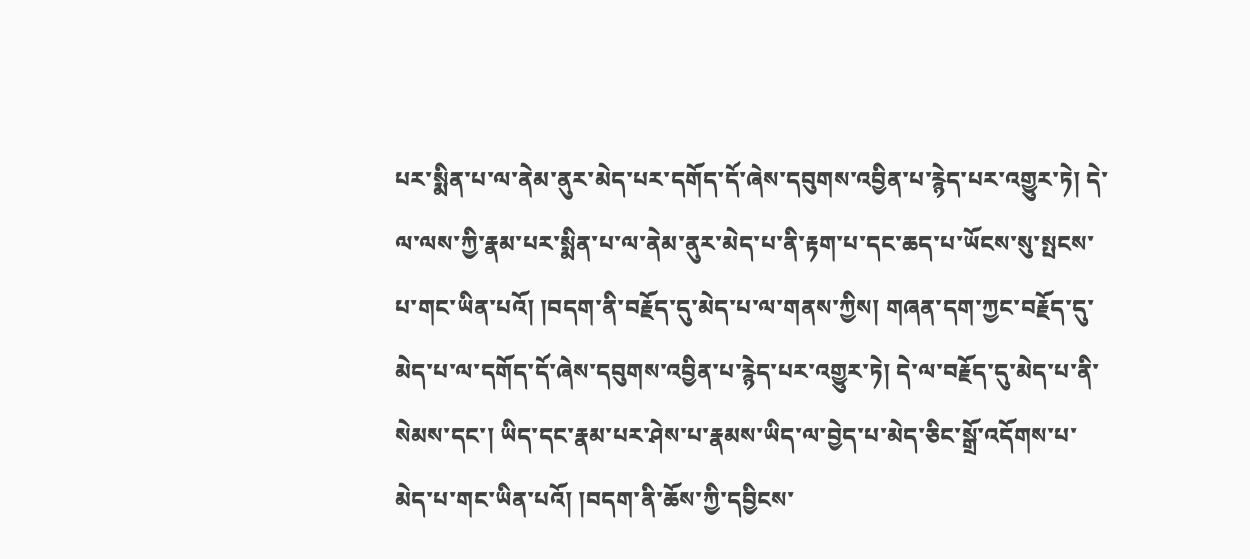པར་སྨིན་པ་ལ་ནེམ་ནུར་མེད་པར་དགོད་དོ་ཞེས་དབུགས་འབྱིན་པ་རྙེད་པར་འགྱུར་ཏེ། དེ་ལ་ལས་ཀྱི་རྣམ་པར་སྨིན་པ་ལ་ནེམ་ནུར་མེད་པ་ནི་རྟག་པ་དང་ཆད་པ་ཡོངས་སུ་སྤངས་པ་གང་ཡིན་པའོ། །བདག་ནི་བརྗོད་དུ་མེད་པ་ལ་གནས་ཀྱིས། གཞན་དག་ཀྱང་བརྗོད་དུ་མེད་པ་ལ་དགོད་དོ་ཞེས་དབུགས་འབྱིན་པ་རྙེད་པར་འགྱུར་ཏེ། དེ་ལ་བརྗོད་དུ་མེད་པ་ནི་སེམས་དང་། ཡིད་དང་རྣམ་པར་ཤེས་པ་རྣམས་ཡིད་ལ་བྱེད་པ་མེད་ཅིང་སྒྲོ་འདོགས་པ་མེད་པ་གང་ཡིན་པའོ། །བདག་ནི་ཆོས་ཀྱི་དབྱིངས་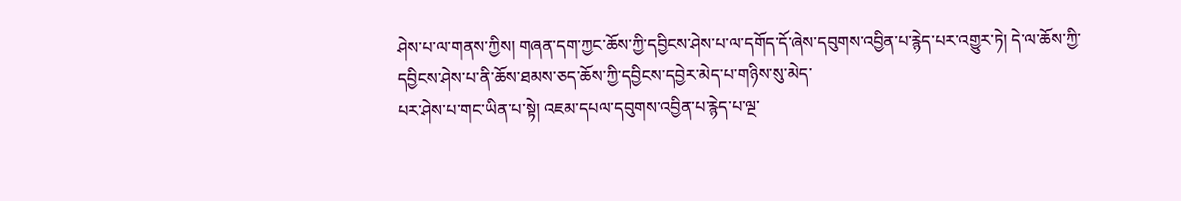ཤེས་པ་ལ་གནས་ཀྱིས། གཞན་དག་ཀྱང་ཆོས་ཀྱི་དབྱིངས་ཤེས་པ་ལ་དགོད་དོ་ཞེས་དབུགས་འབྱིན་པ་རྙེད་པར་འགྱུར་ཏེ། དེ་ལ་ཆོས་ཀྱི་དབྱིངས་ཤེས་པ་ནི་ཆོས་ཐམས་ཅད་ཆོས་ཀྱི་དབྱིངས་དབྱེར་མེད་པ་གཉིས་སུ་མེད་
པར་ཤེས་པ་གང་ཡིན་པ་སྟེ། འཇམ་དཔལ་དབུགས་འབྱིན་པ་རྙེད་པ་ལྔ་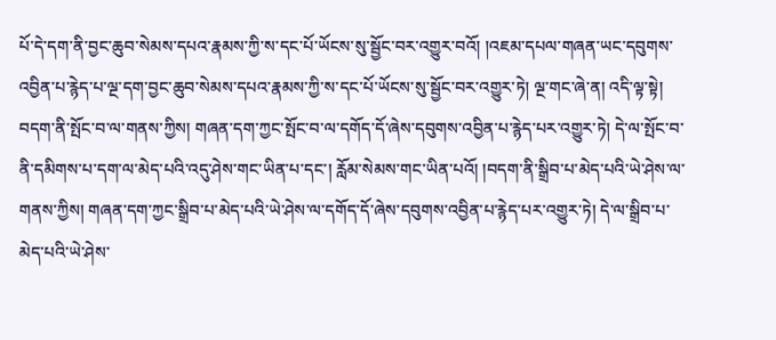པོ་དེ་དག་ནི་བྱང་ཆུབ་སེམས་དཔའ་རྣམས་ཀྱི་ས་དང་པོ་ཡོངས་སུ་སྦྱོང་བར་འགྱུར་བའོ། །འཇམ་དཔལ་གཞན་ཡང་དབུགས་འབྱིན་པ་རྙེད་པ་ལྔ་དག་བྱང་ཆུབ་སེམས་དཔའ་རྣམས་ཀྱི་ས་དང་པོ་ཡོངས་སུ་སྦྱོང་བར་འགྱུར་ཏེ། ལྔ་གང་ཞེ་ན། འདི་ལྟ་སྟེ། བདག་ནི་སྤོང་བ་ལ་གནས་ཀྱིས། གཞན་དག་ཀྱང་སྤོང་བ་ལ་དགོད་དོ་ཞེས་དབུགས་འབྱིན་པ་རྙེད་པར་འགྱུར་ཏེ། དེ་ལ་སྤོང་བ་ནི་དམིགས་པ་དག་ལ་མེད་པའི་འདུ་ཤེས་གང་ཡིན་པ་དང་། རློམ་སེམས་གང་ཡིན་པའོ། །བདག་ནི་སྒྲིབ་པ་མེད་པའི་ཡེ་ཤེས་ལ་གནས་ཀྱིས། གཞན་དག་ཀྱང་སྒྲིབ་པ་མེད་པའི་ཡེ་ཤེས་ལ་དགོད་དོ་ཞེས་དབུགས་འབྱིན་པ་རྙེད་པར་འགྱུར་ཏེ། དེ་ལ་སྒྲིབ་པ་མེད་པའི་ཡེ་ཤེས་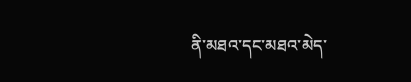ནི་མཐའ་དང་མཐའ་མེད་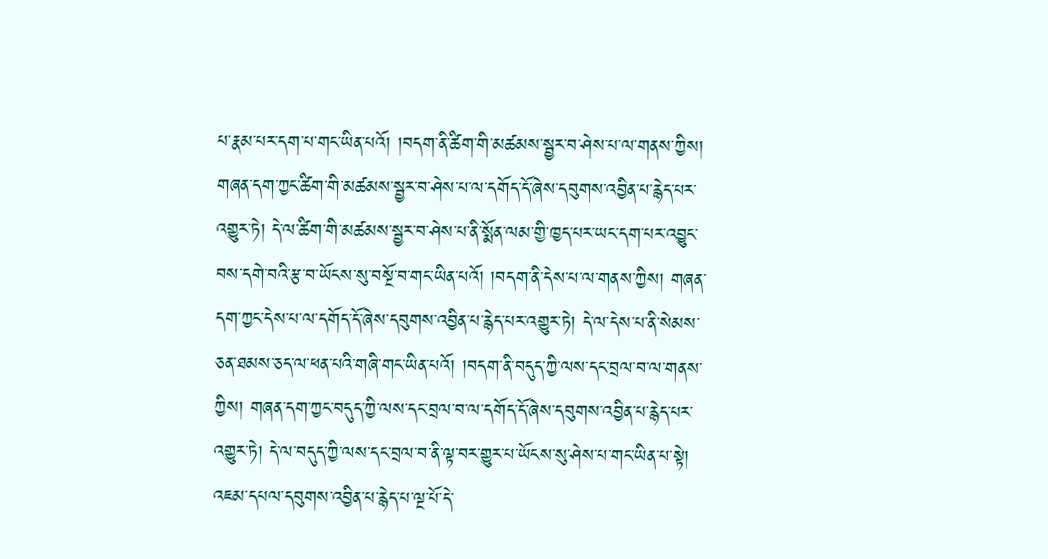པ་རྣམ་པར་དག་པ་གང་ཡིན་པའོ། །བདག་ནི་ཚིག་གི་མཚམས་སྦྱར་བ་ཤེས་པ་ལ་གནས་ཀྱིས། གཞན་དག་ཀྱང་ཚིག་གི་མཚམས་སྦྱར་བ་ཤེས་པ་ལ་དགོད་དོ་ཞེས་དབུགས་འབྱིན་པ་རྙེད་པར་འགྱུར་ཏེ། དེ་ལ་ཚིག་གི་མཚམས་སྦྱར་བ་ཤེས་པ་ནི་སྨོན་ལམ་གྱི་ཁྱད་པར་ཡང་དག་པར་འབྱུང་བས་དགེ་བའི་རྩ་བ་ཡོངས་སུ་བསྔོ་བ་གང་ཡིན་པའོ། །བདག་ནི་དེས་པ་ལ་གནས་ཀྱིས། གཞན་དག་ཀྱང་དེས་པ་ལ་དགོད་དོ་ཞེས་དབུགས་འབྱིན་པ་རྙེད་པར་འགྱུར་ཏེ། དེ་ལ་དེས་པ་ནི་སེམས་ཅན་ཐམས་ཅད་ལ་ཕན་པའི་གཞི་གང་ཡིན་པའོ། །བདག་ནི་བདུད་ཀྱི་ལས་དང་བྲལ་བ་ལ་གནས་ཀྱིས། གཞན་དག་ཀྱང་བདུད་ཀྱི་ལས་དང་བྲལ་བ་ལ་དགོད་དོ་ཞེས་དབུགས་འབྱིན་པ་རྙེད་པར་འགྱུར་ཏེ། དེ་ལ་བདུད་ཀྱི་ལས་དང་བྲལ་བ་ནི་ལྟ་བར་གྱུར་པ་ཡོངས་སུ་ཤེས་པ་གང་ཡིན་པ་སྟེ། འཇམ་དཔལ་དབུགས་འབྱིན་པ་རྙེད་པ་ལྔ་པོ་དེ་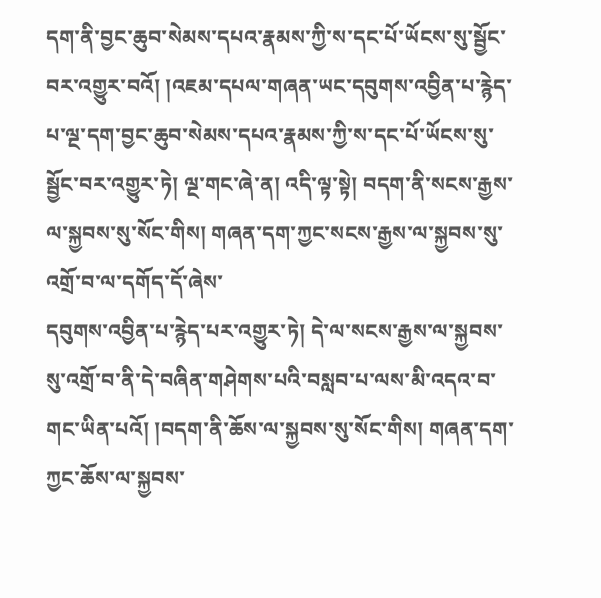དག་ནི་བྱང་ཆུབ་སེམས་དཔའ་རྣམས་ཀྱི་ས་དང་པོ་ཡོངས་སུ་སྦྱོང་བར་འགྱུར་བའོ། །འཇམ་དཔལ་གཞན་ཡང་དབུགས་འབྱིན་པ་རྙེད་པ་ལྔ་དག་བྱང་ཆུབ་སེམས་དཔའ་རྣམས་ཀྱི་ས་དང་པོ་ཡོངས་སུ་སྦྱོང་བར་འགྱུར་ཏེ། ལྔ་གང་ཞེ་ན། འདི་ལྟ་སྟེ། བདག་ནི་སངས་རྒྱས་ལ་སྐྱབས་སུ་སོང་གིས། གཞན་དག་ཀྱང་སངས་རྒྱས་ལ་སྐྱབས་སུ་འགྲོ་བ་ལ་དགོད་དོ་ཞེས་
དབུགས་འབྱིན་པ་རྙེད་པར་འགྱུར་ཏེ། དེ་ལ་སངས་རྒྱས་ལ་སྐྱབས་སུ་འགྲོ་བ་ནི་དེ་བཞིན་གཤེགས་པའི་བསླབ་པ་ལས་མི་འདའ་བ་གང་ཡིན་པའོ། །བདག་ནི་ཆོས་ལ་སྐྱབས་སུ་སོང་གིས། གཞན་དག་ཀྱང་ཆོས་ལ་སྐྱབས་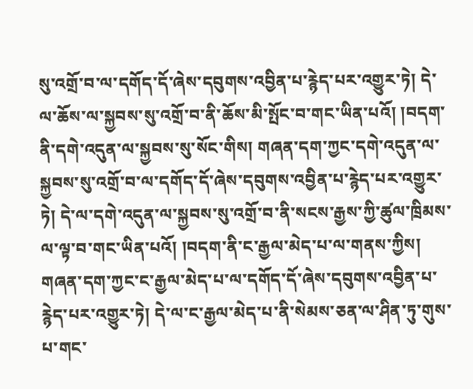སུ་འགྲོ་བ་ལ་དགོད་དོ་ཞེས་དབུགས་འབྱིན་པ་རྙེད་པར་འགྱུར་ཏེ། དེ་ལ་ཆོས་ལ་སྐྱབས་སུ་འགྲོ་བ་ནི་ཆོས་མི་སྤོང་བ་གང་ཡིན་པའོ། །བདག་ནི་དགེ་འདུན་ལ་སྐྱབས་སུ་སོང་གིས། གཞན་དག་ཀྱང་དགེ་འདུན་ལ་སྐྱབས་སུ་འགྲོ་བ་ལ་དགོད་དོ་ཞེས་དབུགས་འབྱིན་པ་རྙེད་པར་འགྱུར་ཏེ། དེ་ལ་དགེ་འདུན་ལ་སྐྱབས་སུ་འགྲོ་བ་ནི་སངས་རྒྱས་ཀྱི་ཚུལ་ཁྲིམས་ལ་ལྟ་བ་གང་ཡིན་པའོ། །བདག་ནི་ང་རྒྱལ་མེད་པ་ལ་གནས་ཀྱིས། གཞན་དག་ཀྱང་ང་རྒྱལ་མེད་པ་ལ་དགོད་དོ་ཞེས་དབུགས་འབྱིན་པ་རྙེད་པར་འགྱུར་ཏེ། དེ་ལ་ང་རྒྱལ་མེད་པ་ནི་སེམས་ཅན་ལ་ཤིན་ཏུ་གུས་པ་གང་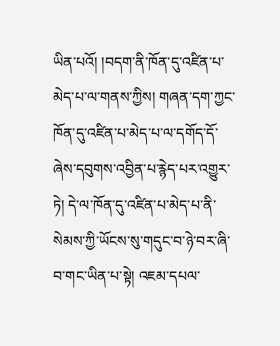ཡིན་པའོ། །བདག་ནི་ཁོན་དུ་འཛིན་པ་མེད་པ་ལ་གནས་ཀྱིས། གཞན་དག་ཀྱང་ཁོན་དུ་འཛིན་པ་མེད་པ་ལ་དགོད་དོ་ཞེས་དབུགས་འབྱིན་པ་རྙེད་པར་འགྱུར་ཏེ། དེ་ལ་ཁོན་དུ་འཛིན་པ་མེད་པ་ནི་སེམས་ཀྱི་ཡོངས་སུ་གདུང་བ་ཉེ་བར་ཞི་བ་གང་ཡིན་པ་སྟེ། འཇམ་དཔལ་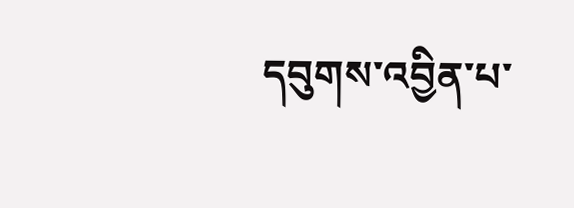དབུགས་འབྱིན་པ་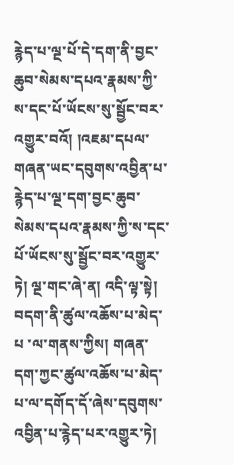རྙེད་པ་ལྔ་པོ་དེ་དག་ནི་བྱང་ཆུབ་སེམས་དཔའ་རྣམས་ཀྱི་ས་དང་པོ་ཡོངས་སུ་སྦྱོང་བར་འགྱུར་བའོ། །འཇམ་དཔལ་གཞན་ཡང་དབུགས་འབྱིན་པ་རྙེད་པ་ལྔ་དག་བྱང་ཆུབ་སེམས་དཔའ་རྣམས་ཀྱི་ས་དང་པོ་ཡོངས་སུ་སྦྱོང་བར་འགྱུར་ཏེ། ལྔ་གང་ཞེ་ན། འདི་ལྟ་སྟེ། བདག་ནི་ཚུལ་འཆོས་པ་མེད་པ ་ལ་གནས་ཀྱིས། གཞན་དག་ཀྱང་ཚུལ་འཆོས་པ་མེད་པ་ལ་དགོད་དོ་ཞེས་དབུགས་འབྱིན་པ་རྙེད་པར་འགྱུར་ཏེ།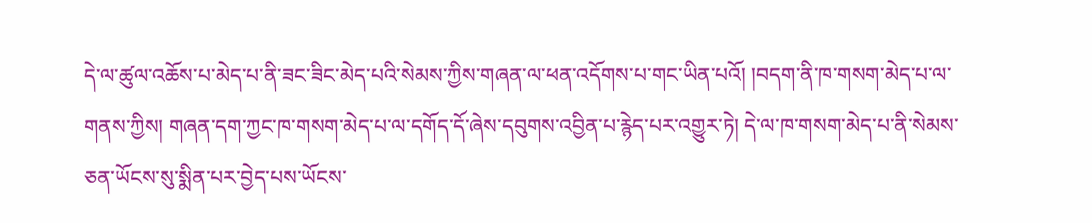དེ་ལ་ཚུལ་འཆོས་པ་མེད་པ་ནི་ཟང་ཟིང་མེད་པའི་སེམས་ཀྱིས་གཞན་ལ་ཕན་འདོགས་པ་གང་ཡིན་པའོ། །བདག་ནི་ཁ་གསག་མེད་པ་ལ་གནས་ཀྱིས། གཞན་དག་ཀྱང་ཁ་གསག་མེད་པ་ལ་དགོད་དོ་ཞེས་དབུགས་འབྱིན་པ་རྙེད་པར་འགྱུར་ཏེ། དེ་ལ་ཁ་གསག་མེད་པ་ནི་སེམས་ཅན་ཡོངས་སུ་སྨིན་པར་བྱེད་པས་ཡོངས་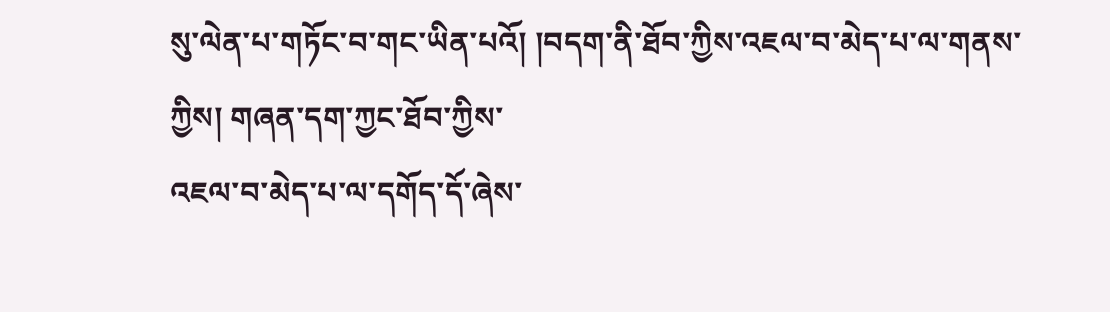སུ་ལེན་པ་གཏོང་བ་གང་ཡིན་པའོ། །བདག་ནི་ཐོབ་ཀྱིས་འཇལ་བ་མེད་པ་ལ་གནས་ཀྱིས། གཞན་དག་ཀྱང་ཐོབ་ཀྱིས་
འཇལ་བ་མེད་པ་ལ་དགོད་དོ་ཞེས་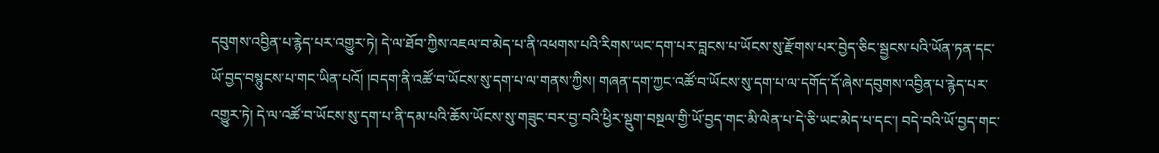དབུགས་འབྱིན་པ་རྙེད་པར་འགྱུར་ཏེ། དེ་ལ་ཐོབ་ཀྱིས་འཇལ་བ་མེད་པ་ནི་འཕགས་པའི་རིགས་ཡང་དག་པར་བླངས་པ་ཡོངས་སུ་རྫོགས་པར་བྱེད་ཅིང་སྦྱངས་པའི་ཡོན་ཏན་དང་ཡོ་བྱད་བསྙུངས་པ་གང་ཡིན་པའོ། །བདག་ནི་འཚོ་བ་ཡོངས་སུ་དག་པ་ལ་གནས་ཀྱིས། གཞན་དག་ཀྱང་འཚོ་བ་ཡོངས་སུ་དག་པ་ལ་དགོད་དོ་ཞེས་དབུགས་འབྱིན་པ་རྙེད་པར་འགྱུར་ཏེ། དེ་ལ་འཚོ་བ་ཡོངས་སུ་དག་པ་ནི་དམ་པའི་ཆོས་ཡོངས་སུ་གཟུང་བར་བྱ་བའི་ཕྱིར་སྡུག་བསྔལ་གྱི་ཡོ་བྱད་གང་མི་ལེན་པ་དེ་ཅི་ཡང་མེད་པ་དང་། བདེ་བའི་ཡོ་བྱད་གང་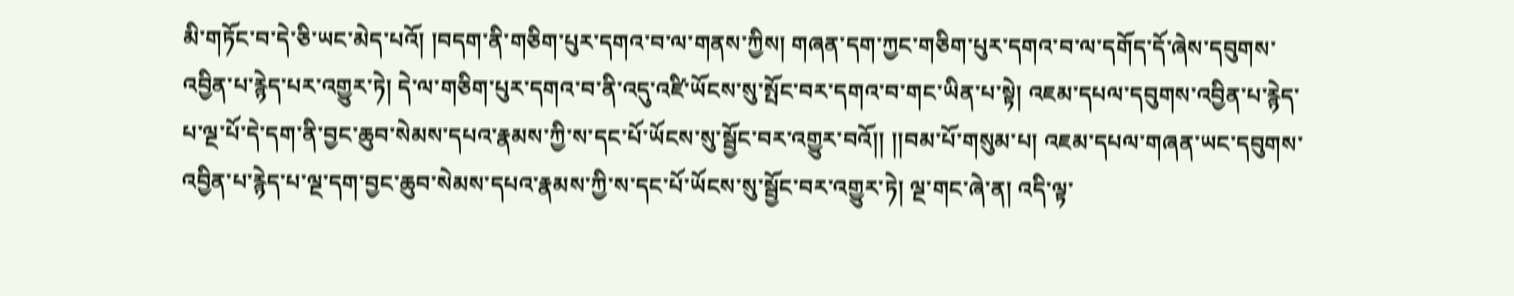མི་གཏོང་བ་དེ་ཅི་ཡང་མེད་པའོ། །བདག་ནི་གཅིག་པུར་དགའ་བ་ལ་གནས་ཀྱིས། གཞན་དག་ཀྱང་གཅིག་པུར་དགའ་བ་ལ་དགོད་དོ་ཞེས་དབུགས་འབྱིན་པ་རྙེད་པར་འགྱུར་ཏེ། དེ་ལ་གཅིག་པུར་དགའ་བ་ནི་འདུ་འཛི་ཡོངས་སུ་སྤོང་བར་དགའ་བ་གང་ཡིན་པ་སྟེ། འཇམ་དཔལ་དབུགས་འབྱིན་པ་རྙེད་པ་ལྔ་པོ་དེ་དག་ནི་བྱང་ཆུབ་སེམས་དཔའ་རྣམས་ཀྱི་ས་དང་པོ་ཡོངས་སུ་སྦྱོང་བར་འགྱུར་བའོ།། །།བམ་པོ་གསུམ་པ། འཇམ་དཔལ་གཞན་ཡང་དབུགས་འབྱིན་པ་རྙེད་པ་ལྔ་དག་བྱང་ཆུབ་སེམས་དཔའ་རྣམས་ཀྱི་ས་དང་པོ་ཡོངས་སུ་སྦྱོང་བར་འགྱུར་ཏེ། ལྔ་གང་ཞེ་ན། འདི་ལྟ་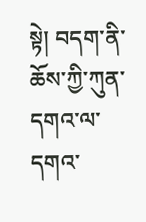སྟེ། བདག་ནི་ཆོས་ཀྱི་ཀུན་དགའ་ལ་དགའ་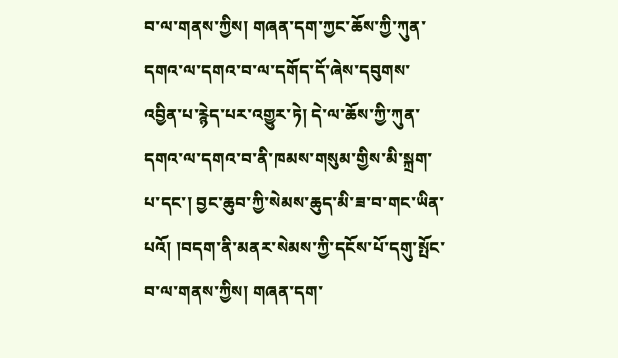བ་ལ་གནས་ཀྱིས། གཞན་དག་ཀྱང་ཆོས་ཀྱི་ཀུན་དགའ་ལ་དགའ་བ་ལ་དགོད་དོ་ཞེས་དབུགས་འབྱིན་པ་རྙེད་པར་འགྱུར་ཏེ། དེ་ལ་ཆོས་ཀྱི་ཀུན་དགའ་ལ་དགའ་བ་ནི་ཁམས་གསུམ་གྱིས་མི་སྐྲག་པ་དང་། བྱང་ཆུབ་ཀྱི་སེམས་ཆུད་མི་ཟ་བ་གང་ཡིན་པའོ། །བདག་ནི་མནར་སེམས་ཀྱི་དངོས་པོ་དགུ་སྤོང་བ་ལ་གནས་ཀྱིས། གཞན་དག་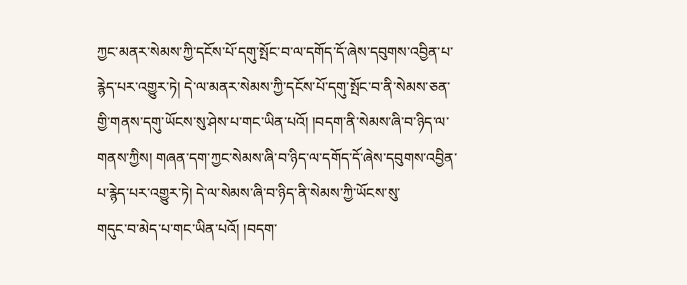ཀྱང་མནར་སེམས་ཀྱི་དངོས་པོ་དགུ་སྤོང་བ་ལ་དགོད་དོ་ཞེས་དབུགས་འབྱིན་པ་རྙེད་པར་འགྱུར་ཏེ། དེ་ལ་མནར་སེམས་ཀྱི་དངོས་པོ་དགུ་སྤོང་བ་ནི་སེམས་ཅན་གྱི་གནས་དགུ་ཡོངས་སུ་ཤེས་པ་གང་ཡིན་པའོ། །བདག་ནི་སེམས་ཞི་བ་ཉིད་ལ་གནས་ཀྱིས། གཞན་དག་ཀྱང་སེམས་ཞི་བ་ཉིད་ལ་དགོད་དོ་ཞེས་དབུགས་འབྱིན་པ་རྙེད་པར་འགྱུར་ཏེ། དེ་ལ་སེམས་ཞི་བ་ཉིད་ནི་སེམས་ཀྱི་ཡོངས་སུ་
གདུང་བ་མེད་པ་གང་ཡིན་པའོ། །བདག་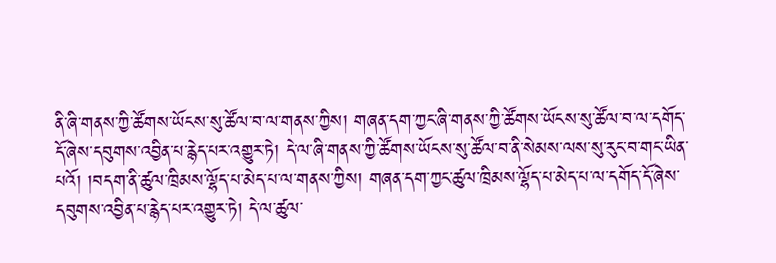ནི་ཞི་གནས་ཀྱི་ཚོགས་ཡོངས་སུ་ཚོལ་བ་ལ་གནས་ཀྱིས། གཞན་དག་ཀྱང་ཞི་གནས་ཀྱི་ཚོགས་ཡོངས་སུ་ཚོལ་བ་ལ་དགོད་དོ་ཞེས་དབུགས་འབྱིན་པ་རྙེད་པར་འགྱུར་ཏེ། དེ་ལ་ཞི་གནས་ཀྱི་ཚོགས་ཡོངས་སུ་ཚོལ་བ་ནི་སེམས་ལས་སུ་རུང་བ་གང་ཡིན་པའོ། །བདག་ནི་ཚུལ་ཁྲིམས་ལྷོད་པ་མེད་པ་ལ་གནས་ཀྱིས། གཞན་དག་ཀྱང་ཚུལ་ཁྲིམས་ལྷོད་པ་མེད་པ་ལ་དགོད་དོ་ཞེས་དབུགས་འབྱིན་པ་རྙེད་པར་འགྱུར་ཏེ། དེ་ལ་ཚུལ་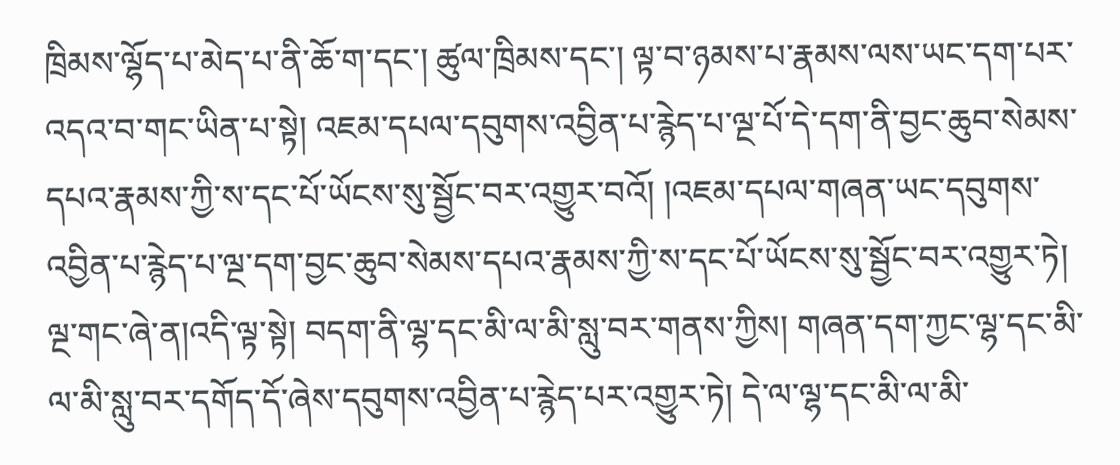ཁྲིམས་ལྷོད་པ་མེད་པ་ནི་ཆོ་ག་དང་། ཚུལ་ཁྲིམས་དང་། ལྟ་བ་ཉམས་པ་རྣམས་ལས་ཡང་དག་པར་འདའ་བ་གང་ཡིན་པ་སྟེ། འཇམ་དཔལ་དབུགས་འབྱིན་པ་རྙེད་པ་ལྔ་པོ་དེ་དག་ནི་བྱང་ཆུབ་སེམས་དཔའ་རྣམས་ཀྱི་ས་དང་པོ་ཡོངས་སུ་སྦྱོང་བར་འགྱུར་བའོ། །འཇམ་དཔལ་གཞན་ཡང་དབུགས་འབྱིན་པ་རྙེད་པ་ལྔ་དག་བྱང་ཆུབ་སེམས་དཔའ་རྣམས་ཀྱི་ས་དང་པོ་ཡོངས་སུ་སྦྱོང་བར་འགྱུར་ཏེ། ལྔ་གང་ཞེ་ན།འདི་ལྟ་སྟེ། བདག་ནི་ལྷ་དང་མི་ལ་མི་སླུ་བར་གནས་ཀྱིས། གཞན་དག་ཀྱང་ལྷ་དང་མི་ལ་མི་སླུ་བར་དགོད་དོ་ཞེས་དབུགས་འབྱིན་པ་རྙེད་པར་འགྱུར་ཏེ། དེ་ལ་ལྷ་དང་མི་ལ་མི་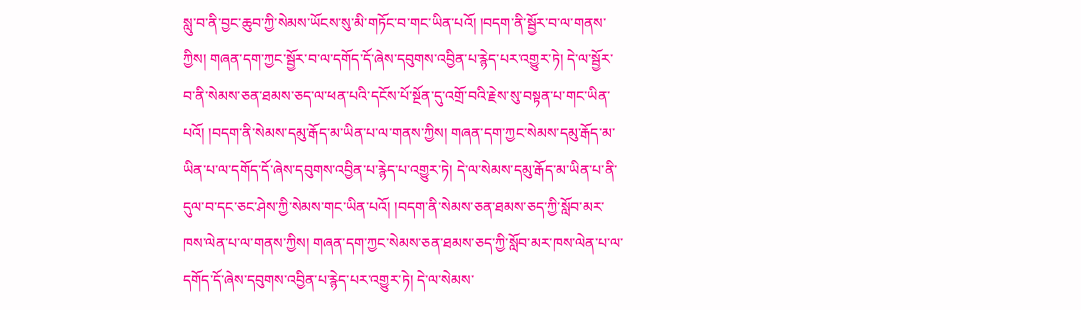སླུ་བ་ནི་བྱང་ཆུབ་ཀྱི་སེམས་ཡོངས་སུ་མི་གཏོང་བ་གང་ཡིན་པའོ། །བདག་ནི་སྦྱོར་བ་ལ་གནས་ཀྱིས། གཞན་དག་ཀྱང་སྦྱོར་བ་ལ་དགོད་དོ་ཞེས་དབུགས་འབྱིན་པ་རྙེད་པར་འགྱུར་ཏེ། དེ་ལ་སྦྱོར་བ་ནི་སེམས་ཅན་ཐམས་ཅད་ལ་ཕན་པའི་དངོས་པོ་སྔོན་དུ་འགྲོ་བའི་རྗེས་སུ་བསྟན་པ་གང་ཡིན་པའོ། །བདག་ནི་སེམས་དམུ་རྒོད་མ་ཡིན་པ་ལ་གནས་ཀྱིས། གཞན་དག་ཀྱང་སེམས་དམུ་རྒོད་མ་ཡིན་པ་ལ་དགོད་དོ་ཞེས་དབུགས་འབྱིན་པ་རྙེད་པ་འགྱུར་ཏེ། དེ་ལ་སེམས་དམུ་རྒོད་མ་ཡིན་པ་ནི་དུལ་བ་དང་ཅང་ཤེས་ཀྱི་སེམས་གང་ཡིན་པའོ། །བདག་ནི་སེམས་ཅན་ཐམས་ཅད་ཀྱི་སློབ་མར་ཁས་ལེན་པ་ལ་གནས་ཀྱིས། གཞན་དག་ཀྱང་སེམས་ཅན་ཐམས་ཅད་ཀྱི་སློབ་མར་ཁས་ལེན་པ་ལ་དགོད་དོ་ཞེས་དབུགས་འབྱིན་པ་རྙེད་པར་འགྱུར་ཏེ། དེ་ལ་སེམས་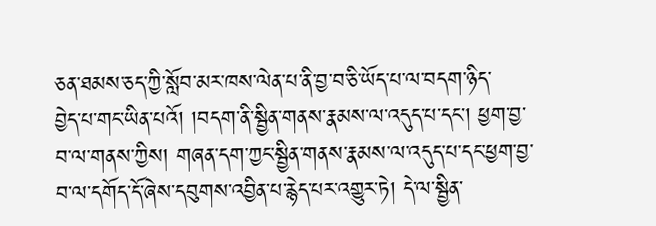ཅན་ཐམས་ཅད་ཀྱི་སློབ་མར་ཁས་ལེན་པ་ནི་བྱ་བ་ཅི་ཡོད་པ་ལ་བདག་ཉིད་
བྱེད་པ་གང་ཡིན་པའོ། །བདག་ནི་སྦྱིན་གནས་རྣམས་ལ་འདུད་པ་དང་། ཕྱག་བྱ་བ་ལ་གནས་ཀྱིས། གཞན་དག་ཀྱང་སྦྱིན་གནས་རྣམས་ལ་འདུད་པ་དང་ཕྱག་བྱ་བ་ལ་དགོད་དོ་ཞེས་དབུགས་འབྱིན་པ་རྙེད་པར་འགྱུར་ཏེ། དེ་ལ་སྦྱིན་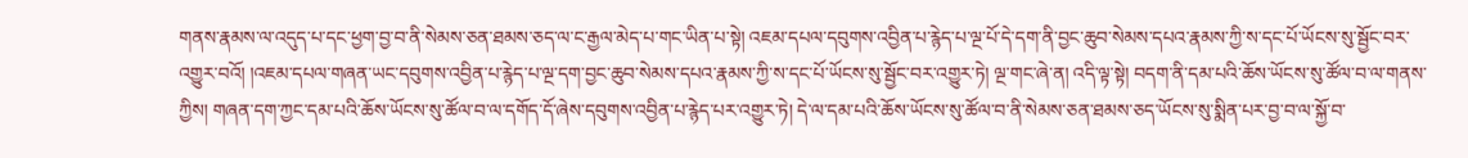གནས་རྣམས་ལ་འདུད་པ་དང་ཕྱག་བྱ་བ་ནི་སེམས་ཅན་ཐམས་ཅད་ལ་ང་རྒྱལ་མེད་པ་གང་ཡིན་པ་སྟེ། འཇམ་དཔལ་དབུགས་འབྱིན་པ་རྙེད་པ་ལྔ་པོ་དེ་དག་ནི་བྱང་ཆུབ་སེམས་དཔའ་རྣམས་ཀྱི་ས་དང་པོ་ཡོངས་སུ་སྦྱོང་བར་འགྱུར་བའོ། །འཇམ་དཔལ་གཞན་ཡང་དབུགས་འབྱིན་པ་རྙེད་པ་ལྔ་དག་བྱང་ཆུབ་སེམས་དཔའ་རྣམས་ཀྱི་ས་དང་པོ་ཡོངས་སུ་སྦྱོང་བར་འགྱུར་ཏེ། ལྔ་གང་ཞེ་ན། འདི་ལྟ་སྟེ། བདག་ནི་དམ་པའི་ཆོས་ཡོངས་སུ་ཚོལ་བ་ལ་གནས་ཀྱིས། གཞན་དག་ཀྱང་དམ་པའི་ཆོས་ཡོངས་སུ་ཚོལ་བ་ལ་དགོད་དོ་ཞེས་དབུགས་འབྱིན་པ་རྙེད་པར་འགྱུར་ཏེ། དེ་ལ་དམ་པའི་ཆོས་ཡོངས་སུ་ཚོལ་བ་ནི་སེམས་ཅན་ཐམས་ཅད་ཡོངས་སུ་སྨིན་པར་བྱ་བ་ལ་སྐྱོ་བ་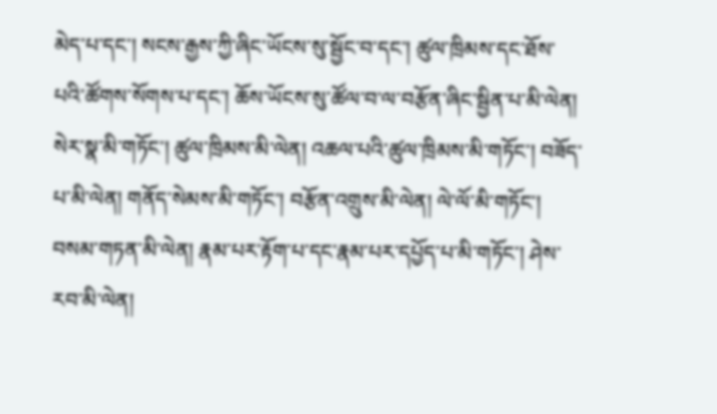མེད་པ་དང་། སངས་རྒྱས་ཀྱི་ཞིང་ཡོངས་སུ་སྦྱོང་བ་དང་། ཚུལ་ཁྲིམས་དང་ཐོས་པའི་ཚོགས་སོགས་པ་དང་། ཆོས་ཡོངས་སུ་ཚོལ་བ་ལ་བརྩོན་ཞིང་སྦྱིན་པ་མི་ལེན། སེར་སྣ་མི་གཏོང་། ཚུལ་ཁྲིམས་མི་ལེན། འཆལ་པའི་ཚུལ་ཁྲིམས་མི་གཏོང་། བཟོད་པ་མི་ལེན། གནོད་སེམས་མི་གཏོང་། བརྩོན་འགྲུས་མི་ལེན། ལེ་ལོ་མི་གཏོང་། བསམ་གཏན་མི་ལེན། རྣམ་པར་རྟོག་པ་དང་རྣམ་པར་དཔྱོད་པ་མི་གཏོང་། ཤེས་རབ་མི་ལེན།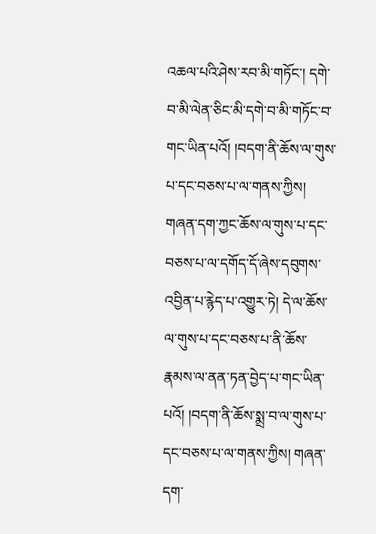འཆལ་པའི་ཤེས་རབ་མི་གཏོང་། དགེ་བ་མི་ལེན་ཅིང་མི་དགེ་བ་མི་གཏོང་བ་གང་ཡིན་པའོ། །བདག་ནི་ཆོས་ལ་གུས་པ་དང་བཅས་པ་ལ་གནས་ཀྱིས། གཞན་དག་ཀྱང་ཆོས་ལ་གུས་པ་དང་བཅས་པ་ལ་དགོད་དོ་ཞེས་དབུགས་འབྱིན་པ་རྙེད་པ་འགྱུར་ཏེ། དེ་ལ་ཆོས་ལ་གུས་པ་དང་བཅས་པ་ནི་ཆོས་རྣམས་ལ་ནན་ཏན་བྱེད་པ་གང་ཡིན་པའོ། །བདག་ནི་ཆོས་སྨྲ་བ་ལ་གུས་པ་དང་བཅས་པ་ལ་གནས་ཀྱིས། གཞན་དག་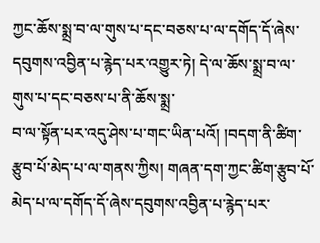ཀྱང་ཆོས་སྨྲ་བ་ལ་གུས་པ་དང་བཅས་པ་ལ་དགོད་དོ་ཞེས་དབུགས་འབྱིན་པ་རྙེད་པར་འགྱུར་ཏེ། དེ་ལ་ཆོས་སྨྲ་བ་ལ་གུས་པ་དང་བཅས་པ་ནི་ཆོས་སྨྲ་
བ་ལ་སྟོན་པར་འདུ་ཤེས་པ་གང་ཡིན་པའོ། །བདག་ནི་ཚིག་རྩུབ་པོ་མེད་པ་ལ་གནས་ཀྱིས། གཞན་དག་ཀྱང་ཚིག་རྩུབ་པོ་མེད་པ་ལ་དགོད་དོ་ཞེས་དབུགས་འབྱིན་པ་རྙེད་པར་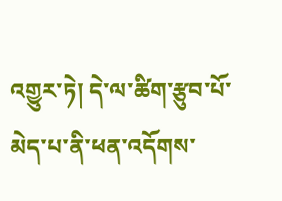འགྱུར་ཏེ། དེ་ལ་ཚིག་རྩུབ་པོ་མེད་པ་ནི་ཕན་འདོགས་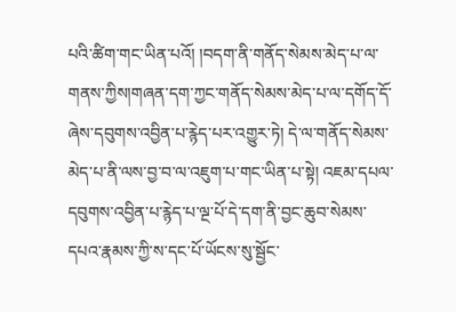པའི་ཚིག་གང་ཡིན་པའོ། །བདག་ནི་གནོད་སེམས་མེད་པ་ལ་གནས་ཀྱིས།གཞན་དག་ཀྱང་གནོད་སེམས་མེད་པ་ལ་དགོད་དོ་ཞེས་དབུགས་འབྱིན་པ་རྙེད་པར་འགྱུར་ཏེ། དེ་ལ་གནོད་སེམས་མེད་པ་ནི་ལས་བྱ་བ་ལ་འཇུག་པ་གང་ཡིན་པ་སྟེ། འཇམ་དཔལ་དབུགས་འབྱིན་པ་རྙེད་པ་ལྔ་པོ་དེ་དག་ནི་བྱང་ཆུབ་སེམས་དཔའ་རྣམས་ཀྱི་ས་དང་པོ་ཡོངས་སུ་སྦྱོང་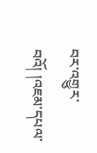བར་འགྱུར་བའོ། །འཇམ་དཔལ་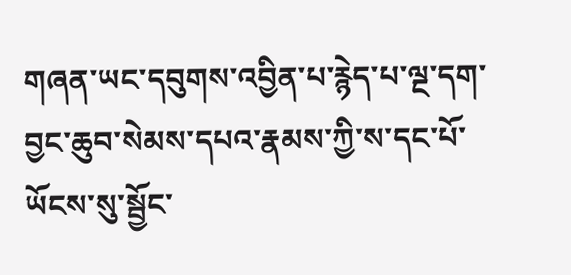གཞན་ཡང་དབུགས་འབྱིན་པ་རྙེད་པ་ལྔ་དག་བྱང་ཆུབ་སེམས་དཔའ་རྣམས་ཀྱི་ས་དང་པོ་ཡོངས་སུ་སྦྱོང་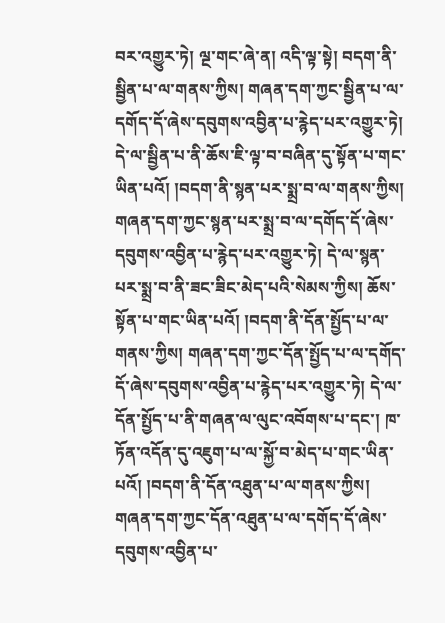བར་འགྱུར་ཏེ། ལྔ་གང་ཞེ་ན། འདི་ལྟ་སྟེ། བདག་ནི་སྦྱིན་པ་ལ་གནས་ཀྱིས། གཞན་དག་ཀྱང་སྦྱིན་པ་ལ་དགོད་དོ་ཞེས་དབུགས་འབྱིན་པ་རྙེད་པར་འགྱུར་ཏེ། དེ་ལ་སྦྱིན་པ་ནི་ཆོས་ཇི་ལྟ་བ་བཞིན་དུ་སྟོན་པ་གང་ཡིན་པའོ། །བདག་ནི་སྙན་པར་སྨྲ་བ་ལ་གནས་ཀྱིས། གཞན་དག་ཀྱང་སྙན་པར་སྨྲ་བ་ལ་དགོད་དོ་ཞེས་དབུགས་འབྱིན་པ་རྙེད་པར་འགྱུར་ཏེ། དེ་ལ་སྙན་པར་སྨྲ་བ་ནི་ཟང་ཟིང་མེད་པའི་སེམས་ཀྱིས། ཆོས་སྟོན་པ་གང་ཡིན་པའོ། །བདག་ནི་དོན་སྤྱོད་པ་ལ་གནས་ཀྱིས། གཞན་དག་ཀྱང་དོན་སྤྱོད་པ་ལ་དགོད་དོ་ཞེས་དབུགས་འབྱིན་པ་རྙེད་པར་འགྱུར་ཏེ། དེ་ལ་དོན་སྤྱོད་པ་ནི་གཞན་ལ་ལུང་འབོགས་པ་དང་། ཁ་ཏོན་འདོན་དུ་འཇུག་པ་ལ་སྐྱོ་བ་མེད་པ་གང་ཡིན་པའོ། །བདག་ནི་དོན་འཐུན་པ་ལ་གནས་ཀྱིས། གཞན་དག་ཀྱང་དོན་འཐུན་པ་ལ་དགོད་དོ་ཞེས་དབུགས་འབྱིན་པ་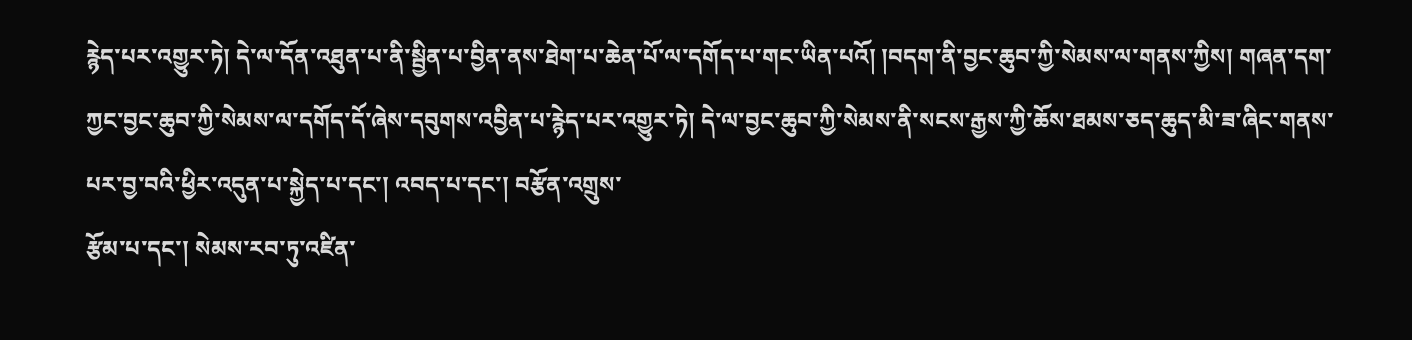རྙེད་པར་འགྱུར་ཏེ། དེ་ལ་དོན་འཐུན་པ་ནི་སྦྱིན་པ་བྱིན་ནས་ཐེག་པ་ཆེན་པོ་ལ་དགོད་པ་གང་ཡིན་པའོ། །བདག་ནི་བྱང་ཆུབ་ཀྱི་སེམས་ལ་གནས་ཀྱིས། གཞན་དག་ཀྱང་བྱང་ཆུབ་ཀྱི་སེམས་ལ་དགོད་དོ་ཞེས་དབུགས་འབྱིན་པ་རྙེད་པར་འགྱུར་ཏེ། དེ་ལ་བྱང་ཆུབ་ཀྱི་སེམས་ནི་སངས་རྒྱས་ཀྱི་ཆོས་ཐམས་ཅད་ཆུད་མི་ཟ་ཞིང་གནས་པར་བྱ་བའི་ཕྱིར་འདུན་པ་སྐྱེད་པ་དང་། འབད་པ་དང་། བརྩོན་འགྲུས་
རྩོམ་པ་དང་། སེམས་རབ་ཏུ་འཛིན་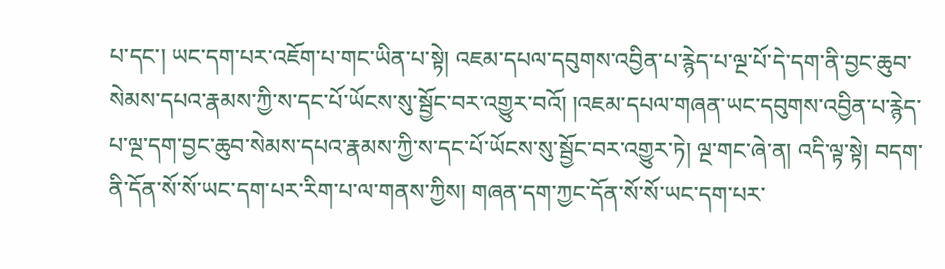པ་དང་། ཡང་དག་པར་འཇོག་པ་གང་ཡིན་པ་སྟེ། འཇམ་དཔལ་དབུགས་འབྱིན་པ་རྙེད་པ་ལྔ་པོ་དེ་དག་ནི་བྱང་ཆུབ་སེམས་དཔའ་རྣམས་ཀྱི་ས་དང་པོ་ཡོངས་སུ་སྦྱོང་བར་འགྱུར་བའོ། །འཇམ་དཔལ་གཞན་ཡང་དབུགས་འབྱིན་པ་རྙེད་པ་ལྔ་དག་བྱང་ཆུབ་སེམས་དཔའ་རྣམས་ཀྱི་ས་དང་པོ་ཡོངས་སུ་སྦྱོང་བར་འགྱུར་ཏེ། ལྔ་གང་ཞེ་ན། འདི་ལྟ་སྟེ། བདག་ནི་དོན་སོ་སོ་ཡང་དག་པར་རིག་པ་ལ་གནས་ཀྱིས། གཞན་དག་ཀྱང་དོན་སོ་སོ་ཡང་དག་པར་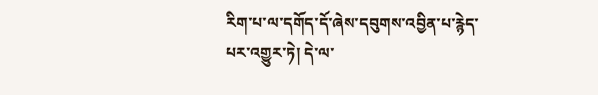རིག་པ་ལ་དགོད་དོ་ཞེས་དབུགས་འབྱིན་པ་རྙེད་པར་འགྱུར་ཏེ། དེ་ལ་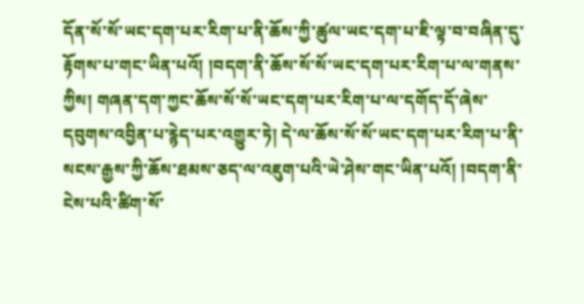དོན་སོ་སོ་ཡང་དག་པར་རིག་པ་ནི་ཆོས་ཀྱི་ཚུལ་ཡང་དག་པ་ཇི་ལྟ་བ་བཞིན་དུ་རྟོགས་པ་གང་ཡིན་པའོ། །བདག་ནི་ཆོས་སོ་སོ་ཡང་དག་པར་རིག་པ་ལ་གནས་ཀྱིས། གཞན་དག་ཀྱང་ཆོས་སོ་སོ་ཡང་དག་པར་རིག་པ་ལ་དགོད་དོ་ཞེས་དབུགས་འབྱིན་པ་རྙེད་པར་འགྱུར་ཏེ། དེ་ལ་ཆོས་སོ་སོ་ཡང་དག་པར་རིག་པ་ནི་སངས་རྒྱས་ཀྱི་ཆོས་ཐམས་ཅད་ལ་འཇུག་པའི་ཡེ་ཤེས་གང་ཡིན་པའོ། །བདག་ནི་ངེས་པའི་ཚིག་སོ་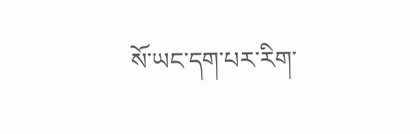སོ་ཡང་དག་པར་རིག་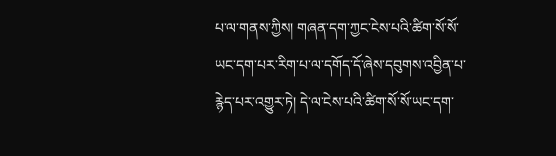པ་ལ་གནས་ཀྱིས། གཞན་དག་ཀྱང་ངེས་པའི་ཚིག་སོ་སོ་ཡང་དག་པར་རིག་པ་ལ་དགོད་དོ་ཞེས་དབུགས་འབྱིན་པ་རྙེད་པར་འགྱུར་ཏེ། དེ་ལ་ངེས་པའི་ཚིག་སོ་སོ་ཡང་དག་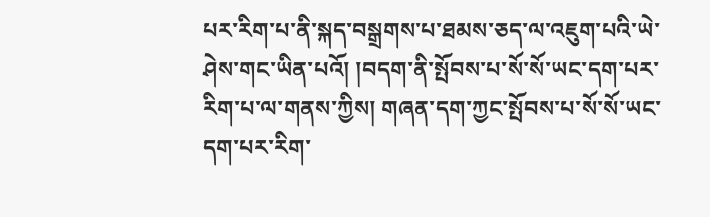པར་རིག་པ་ནི་སྐད་བསྒྲགས་པ་ཐམས་ཅད་ལ་འཇུག་པའི་ཡེ་ཤེས་གང་ཡིན་པའོ། །བདག་ནི་སྤོབས་པ་སོ་སོ་ཡང་དག་པར་རིག་པ་ལ་གནས་ཀྱིས། གཞན་དག་ཀྱང་སྤོབས་པ་སོ་སོ་ཡང་དག་པར་རིག་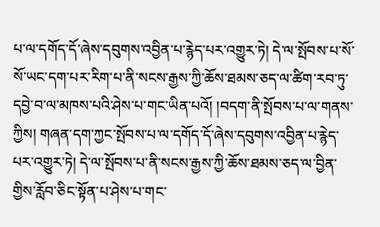པ་ལ་དགོད་དོ་ཞེས་དབུགས་འབྱིན་པ་རྙེད་པར་འགྱུར་ཏེ། དེ་ལ་སྤོབས་པ་སོ་སོ་ཡང་དག་པར་རིག་པ་ནི་སངས་རྒྱས་ཀྱི་ཆོས་ཐམས་ཅད་ལ་ཚིག་རབ་ཏུ་དབྱེ་བ་ལ་མཁས་པའི་ཤེས་པ་གང་ཡིན་པའོ། །བདག་ནི་སྤོབས་པ་ལ་གནས་ཀྱིས། གཞན་དག་ཀྱང་སྤོབས་པ་ལ་དགོད་དོ་ཞེས་དབུགས་འབྱིན་པ་རྙེད་པར་འགྱུར་ཏེ། དེ་ལ་སྤོབས་པ་ནི་སངས་རྒྱས་ཀྱི་ཆོས་ཐམས་ཅད་ལ་བྱིན་གྱིས་རློབ་ཅིང་སྟོན་པ་ཤེས་པ་གང་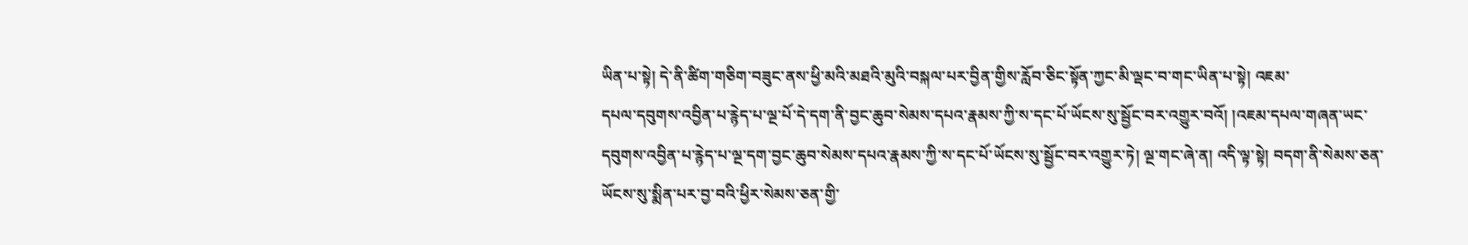ཡིན་པ་སྟེ། དེ་ནི་ཚིག་གཅིག་བཟུང་ནས་ཕྱི་མའི་མཐའི་མུའི་བསྐལ་པར་བྱིན་གྱིས་རློབ་ཅིང་སྟོན་ཀྱང་མི་ལྡང་བ་གང་ཡིན་པ་སྟེ། འཇམ་
དཔལ་དབུགས་འབྱིན་པ་རྙེད་པ་ལྔ་པོ་དེ་དག་ནི་བྱང་ཆུབ་སེམས་དཔའ་རྣམས་ཀྱི་ས་དང་པོ་ཡོངས་སུ་སྦྱོང་བར་འགྱུར་བའོ། །འཇམ་དཔལ་གཞན་ཡང་དབུགས་འབྱིན་པ་རྙེད་པ་ལྔ་དག་བྱང་ཆུབ་སེམས་དཔའ་རྣམས་ཀྱི་ས་དང་པོ་ཡོངས་སུ་སྦྱོང་བར་འགྱུར་ཏེ། ལྔ་གང་ཞེ་ན། འདི་ལྟ་སྟེ། བདག་ནི་སེམས་ཅན་ཡོངས་སུ་སྨིན་པར་བྱ་བའི་ཕྱིར་སེམས་ཅན་གྱི་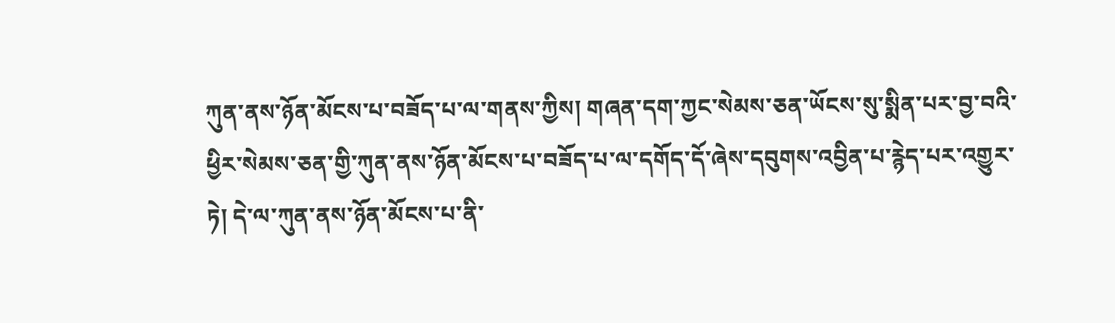ཀུན་ནས་ཉོན་མོངས་པ་བཟོད་པ་ལ་གནས་ཀྱིས། གཞན་དག་ཀྱང་སེམས་ཅན་ཡོངས་སུ་སྨིན་པར་བྱ་བའི་ཕྱིར་སེམས་ཅན་གྱི་ཀུན་ནས་ཉོན་མོངས་པ་བཟོད་པ་ལ་དགོད་དོ་ཞེས་དབུགས་འབྱིན་པ་རྙེད་པར་འགྱུར་ཏེ། དེ་ལ་ཀུན་ནས་ཉོན་མོངས་པ་ནི་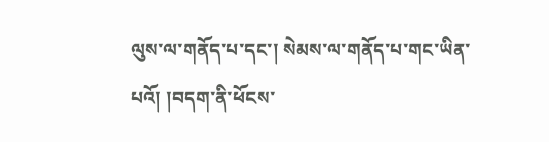ལུས་ལ་གནོད་པ་དང་། སེམས་ལ་གནོད་པ་གང་ཡིན་པའོ། །བདག་ནི་ཕོངས་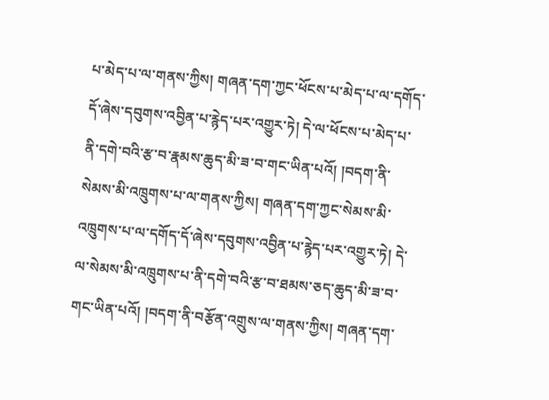པ་མེད་པ་ལ་གནས་ཀྱིས། གཞན་དག་ཀྱང་ཕོངས་པ་མེད་པ་ལ་དགོད་དོ་ཞེས་དབུགས་འབྱིན་པ་རྙེད་པར་འགྱུར་ཏེ། དེ་ལ་ཕོངས་པ་མེད་པ་ནི་དགེ་བའི་རྩ་བ་རྣམས་ཆུད་མི་ཟ་བ་གང་ཡིན་པའོ། །བདག་ནི་སེམས་མི་འཁྲུགས་པ་ལ་གནས་ཀྱིས། གཞན་དག་ཀྱང་སེམས་མི་འཁྲུགས་པ་ལ་དགོད་དོ་ཞེས་དབུགས་འབྱིན་པ་རྙེད་པར་འགྱུར་ཏེ། དེ་ལ་སེམས་མི་འཁྲུགས་པ་ནི་དགེ་བའི་རྩ་བ་ཐམས་ཅད་ཆུད་མི་ཟ་བ་གང་ཡིན་པའོ། །བདག་ནི་བརྩོན་འགྲུས་ལ་གནས་ཀྱིས། གཞན་དག་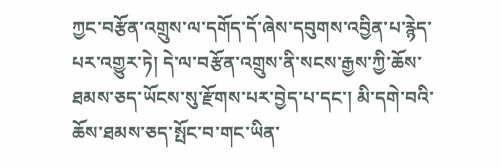ཀྱང་བརྩོན་འགྲུས་ལ་དགོད་དོ་ཞེས་དབུགས་འབྱིན་པ་རྙེད་པར་འགྱུར་ཏེ། དེ་ལ་བརྩོན་འགྲུས་ནི་སངས་རྒྱས་ཀྱི་ཆོས་ཐམས་ཅད་ཡོངས་སུ་རྫོགས་པར་བྱེད་པ་དང་། མི་དགེ་བའི་ཆོས་ཐམས་ཅད་སྤོང་བ་གང་ཡིན་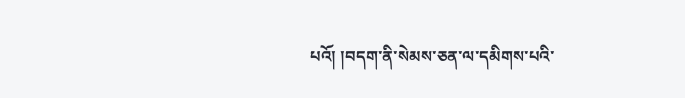པའོ། །བདག་ནི་སེམས་ཅན་ལ་དམིགས་པའི་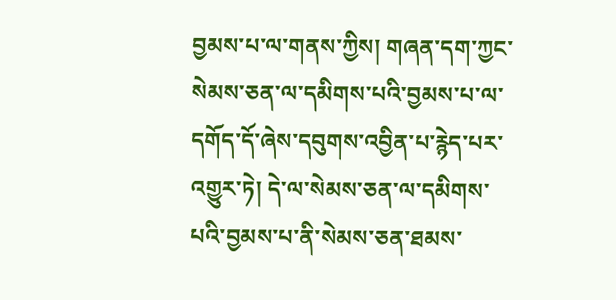བྱམས་པ་ལ་གནས་ཀྱིས། གཞན་དག་ཀྱང་སེམས་ཅན་ལ་དམིགས་པའི་བྱམས་པ་ལ་དགོད་དོ་ཞེས་དབུགས་འབྱིན་པ་རྙེད་པར་འགྱུར་ཏེ། དེ་ལ་སེམས་ཅན་ལ་དམིགས་པའི་བྱམས་པ་ནི་སེམས་ཅན་ཐམས་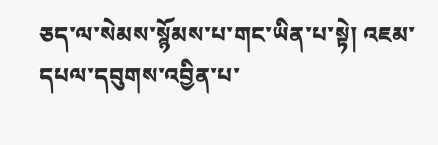ཅད་ལ་སེམས་སྙོམས་པ་གང་ཡིན་པ་སྟེ། འཇམ་དཔལ་དབུགས་འབྱིན་པ་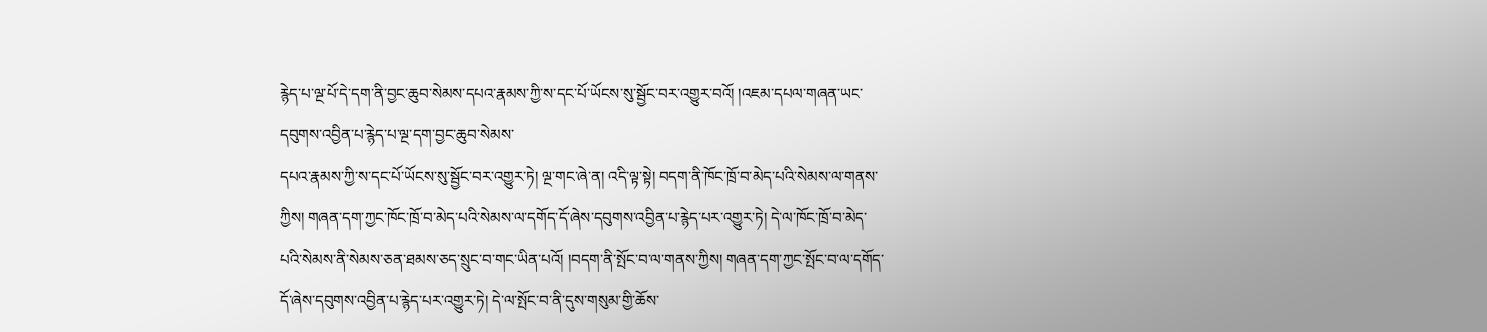རྙེད་པ་ལྔ་པོ་དེ་དག་ནི་བྱང་ཆུབ་སེམས་དཔའ་རྣམས་ཀྱི་ས་དང་པོ་ཡོངས་སུ་སྦྱོང་བར་འགྱུར་བའོ། །འཇམ་དཔལ་གཞན་ཡང་དབུགས་འབྱིན་པ་རྙེད་པ་ལྔ་དག་བྱང་ཆུབ་སེམས་
དཔའ་རྣམས་ཀྱི་ས་དང་པོ་ཡོངས་སུ་སྦྱོང་བར་འགྱུར་ཏེ། ལྔ་གང་ཞེ་ན། འདི་ལྟ་སྟེ། བདག་ནི་ཁོང་ཁྲོ་བ་མེད་པའི་སེམས་ལ་གནས་ཀྱིས། གཞན་དག་ཀྱང་ཁོང་ཁྲོ་བ་མེད་པའི་སེམས་ལ་དགོད་དོ་ཞེས་དབུགས་འབྱིན་པ་རྙེད་པར་འགྱུར་ཏེ། དེ་ལ་ཁོང་ཁྲོ་བ་མེད་པའི་སེམས་ནི་སེམས་ཅན་ཐམས་ཅད་སྲུང་བ་གང་ཡིན་པའོ། །བདག་ནི་སྤོང་བ་ལ་གནས་ཀྱིས། གཞན་དག་ཀྱང་སྤོང་བ་ལ་དགོད་དོ་ཞེས་དབུགས་འབྱིན་པ་རྙེད་པར་འགྱུར་ཏེ། དེ་ལ་སྤོང་བ་ནི་དུས་གསུམ་གྱི་ཆོས་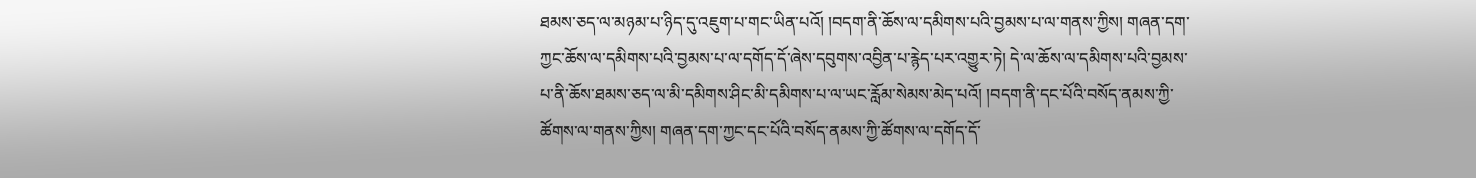ཐམས་ཅད་ལ་མཉམ་པ་ཉིད་དུ་འཇུག་པ་གང་ཡིན་པའོ། །བདག་ནི་ཆོས་ལ་དམིགས་པའི་བྱམས་པ་ལ་གནས་ཀྱིས། གཞན་དག་ཀྱང་ཆོས་ལ་དམིགས་པའི་བྱམས་པ་ལ་དགོད་དོ་ཞེས་དབུགས་འབྱིན་པ་རྙེད་པར་འགྱུར་ཏེ། དེ་ལ་ཆོས་ལ་དམིགས་པའི་བྱམས་པ་ནི་ཆོས་ཐམས་ཅད་ལ་མི་དམིགས་ཤིང་མི་དམིགས་པ་ལ་ཡང་རློམ་སེམས་མེད་པའོ། །བདག་ནི་དང་པོའི་བསོད་ནམས་ཀྱི་ཚོགས་ལ་གནས་ཀྱིས། གཞན་དག་ཀྱང་དང་པོའི་བསོད་ནམས་ཀྱི་ཚོགས་ལ་དགོད་དོ་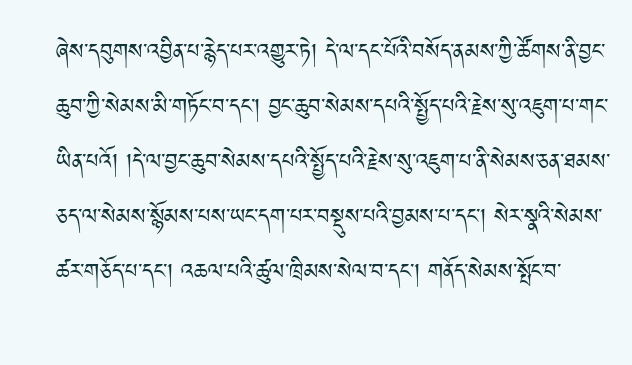ཞེས་དབུགས་འབྱིན་པ་རྙེད་པར་འགྱུར་ཏེ། དེ་ལ་དང་པོའི་བསོད་ནམས་ཀྱི་ཚོགས་ནི་བྱང་ཆུབ་ཀྱི་སེམས་མི་གཏོང་བ་དང་། བྱང་ཆུབ་སེམས་དཔའི་སྤྱོད་པའི་རྗེས་སུ་འཇུག་པ་གང་ཡིན་པའོ། །དེ་ལ་བྱང་ཆུབ་སེམས་དཔའི་སྤྱོད་པའི་རྗེས་སུ་འཇུག་པ་ནི་སེམས་ཅན་ཐམས་ཅད་ལ་སེམས་སྙོམས་པས་ཡང་དག་པར་བསྡུས་པའི་བྱམས་པ་དང་། སེར་སྣའི་སེམས་ཚར་གཅོད་པ་དང་། འཆལ་པའི་ཚུལ་ཁྲིམས་སེལ་བ་དང་། གནོད་སེམས་སྤོང་བ་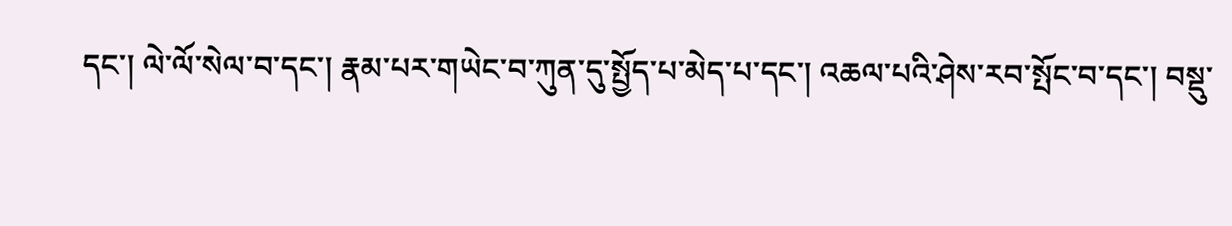དང་། ལེ་ལོ་སེལ་བ་དང་། རྣམ་པར་གཡེང་བ་ཀུན་དུ་སྤྱོད་པ་མེད་པ་དང་། འཆལ་པའི་ཤེས་རབ་སྤོང་བ་དང་། བསྡུ་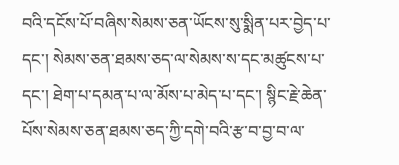བའི་དངོས་པོ་བཞིས་སེམས་ཅན་ཡོངས་སུ་སྨིན་པར་བྱེད་པ་དང་། སེམས་ཅན་ཐམས་ཅད་ལ་སེམས་ས་དང་མཚུངས་པ་དང་། ཐེག་པ་དམན་པ་ལ་མོས་པ་མེད་པ་དང་། སྙིང་རྗེ་ཆེན་པོས་སེམས་ཅན་ཐམས་ཅད་ཀྱི་དགེ་བའི་རྩ་བ་བྱ་བ་ལ་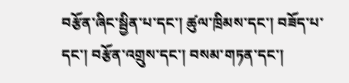བརྩོན་ཞིང་སྦྱིན་པ་དང་། ཚུལ་ཁྲིམས་དང་། བཟོད་པ་དང་། བརྩོན་འགྲུས་དང་། བསམ་གཏན་དང་།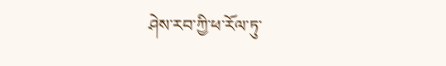ཤེས་རབ་ཀྱི་ཕ་རོལ་ཏུ་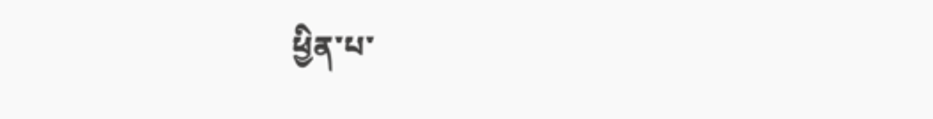ཕྱིན་པ་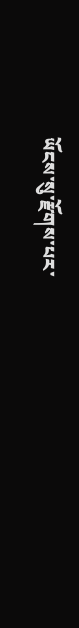ཡོངས་སུ་རྫོགས་པར་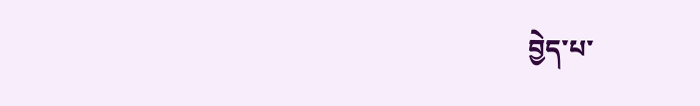བྱེད་པ་